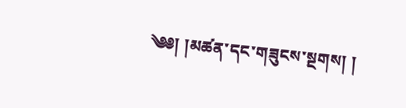༄༅། །མཚན་དང་གཟུངས་སྔགས། །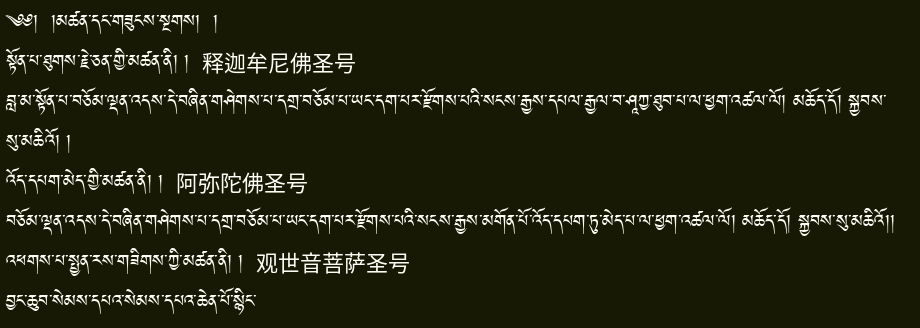༄༅།  །མཚན་དང་གཟུངས་སྔགས།  །
སྟོན་པ་ཐུགས་རྗེ་ཅན་གྱི་མཚན་ནི། །  释迦牟尼佛圣号
བླ་མ་སྟོན་པ་བཅོམ་ལྡན་འདས་དེ་བཞིན་གཤེགས་པ་དགྲ་བཅོམ་པ་ཡང་དག་པར་རྫོགས་པའི་སངས་རྒྱས་དཔལ་རྒྱལ་བ་ཤཱཀྱ་ཐུབ་པ་ལ་ཕྱག་འཚལ་ལོ། མཆོད་དོ། སྐྱབས་སུ་མཆིའོ། །
འོད་དཔག་མེད་གྱི་མཚན་ནི། །  阿弥陀佛圣号
བཅོམ་ལྡན་འདས་དེ་བཞིན་གཤེགས་པ་དགྲ་བཅོམ་པ་ཡང་དག་པར་རྫོགས་པའི་སངས་རྒྱས་མགོན་པོ་འོད་དཔག་ཏུ་མེད་པ་ལ་ཕྱག་འཚལ་ལོ། མཆོད་དོ། སྐྱབས་སུ་མཆིའོ།།
འཕགས་པ་སྤྱན་རས་གཟིགས་ཀྱི་མཚན་ནི། །  观世音菩萨圣号
བྱང་ཆུབ་སེམས་དཔའ་སེམས་དཔའ་ཆེན་པོ་སྙིང་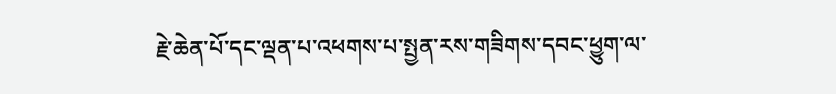རྗེ་ཆེན་པོ་དང་ལྡན་པ་འཕགས་པ་སྤྱན་རས་གཟིགས་དབང་ཕྱུག་ལ་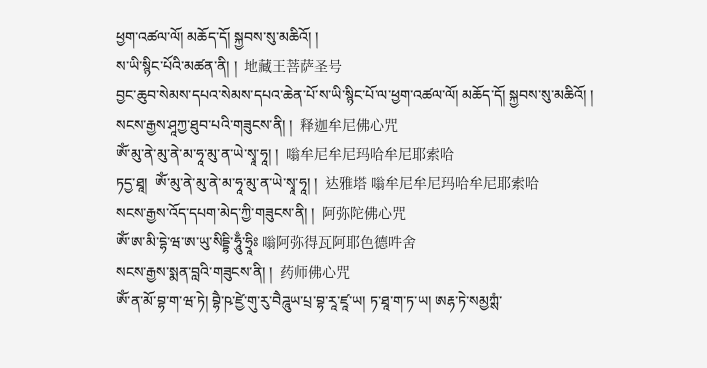ཕྱག་འཚལ་ལོ། མཆོད་དོ། སྐྱབས་སུ་མཆིའོ། །
ས་ཡི་སྙིང་པོའི་མཚན་ནི། །  地藏王菩萨圣号
བྱང་ཆུབ་སེམས་དཔའ་སེམས་དཔའ་ཆེན་པོ་ས་ཡི་སྙིང་པོ་ལ་ཕྱག་འཚལ་ལོ། མཆོད་དོ། སྐྱབས་སུ་མཆིའོ། །
སངས་རྒྱས་ཤཱཀྱ་ཐུབ་པའི་གཟུངས་ནི། །  释迦牟尼佛心咒
ཨོཾ་མུ་ནེ་མུ་ནེ་མ་ཧཱ་མུ་ན་ཡེ་སྭཱ་ཧཱ། །  嗡牟尼牟尼玛哈牟尼耶索哈
ཏདྱ་ཐཱ།  ཨོཾ་མུ་ནེ་མུ་ནེ་མ་ཧཱ་མུ་ན་ཡེ་སྭཱ་ཧཱ། །  达雅塔 嗡牟尼牟尼玛哈牟尼耶索哈
སངས་རྒྱས་འོད་དཔག་མེད་ཀྱི་གཟུངས་ནི། །  阿弥陀佛心咒
ཨོཾ་ཨ་མི་དྷེ་ཝ་ཨ་ཡུ་སིདྡྷི་ཧཱུྃ་ཧྲཱིཿ 嗡阿弥得瓦阿耶色德吽舍
སངས་རྒྱས་སྨན་བླའི་གཟུངས་ནི། །  药师佛心咒
ཨོཾ་ན་མོ་བྷ་ག་ཝ་ཏེ། བྷཻ་ཥ་ཛྱེ་གུ་རུ་བཻཌཱུཡ་པྲ་བྷ་རཱ་ཛཱ་ཡ། ཏ་ཐཱ་ག་ཏ་ཡ། ཨརྷ་ཏེ་སམྱཀྶཾ་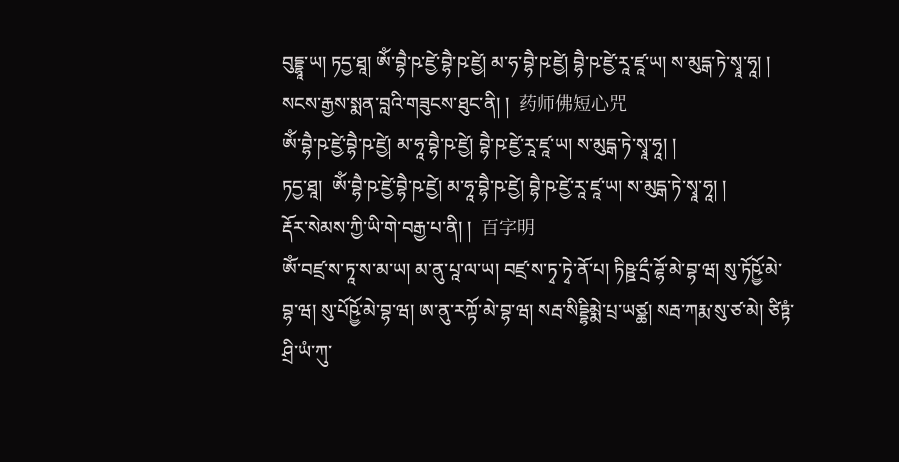བུདྡྷཱ་ཡ། ཏདྱ་ཐཱ། ཨོཾ་བྷཻ་ཥ་ཛྱེ་བྷཻ་ཥ་ཛྱེ། མ་ཧ་བྷཻ་ཥ་ཛྱེ། བྷཻ་ཥ་ཛྱེ་རཱ་ཛཱ་ཡ། ས་མུདྒ་ཏེ་སྭཱ་ཧཱ། །
སངས་རྒྱས་སྨན་བླའི་གཟུངས་ཐུང་ནི། །  药师佛短心咒
ཨོཾ་བྷཻ་ཥ་ཛྱེ་བྷཻ་ཥ་ཛྱེ། མ་ཧཱ་བྷཻ་ཥ་ཛྱེ། བྷཻ་ཥ་ཛྱེ་རཱ་ཛཱ་ཡ། ས་མུདྒ་ཏེ་སྭཱ་ཧཱ། །
ཏདྱ་ཐཱ།  ཨོཾ་བྷཻ་ཥ་ཛྱེ་བྷཻ་ཥ་ཛྱེ། མ་ཧཱ་བྷཻ་ཥ་ཛྱེ། བྷཻ་ཥ་ཛྱེ་རཱ་ཛཱ་ཡ། ས་མུདྒ་ཏེ་སྭཱ་ཧཱ། །
རྡོར་སེམས་ཀྱི་ཡི་གེ་བརྒྱ་པ་ནི། །  百字明
ཨོཾ་བཛྲ་ས་ཏཱ་ས་མ་ཡ། མ་ནུ་པཱ་ལ་ཡ། བཛྲ་ས་ཏྭ་ཏྭེ་ནོ་པ། ཏིཥྛ་དྲྀ་ཌྷོ་མེ་བྷ་ཝ། སུ་ཏོཥྱོ་མེ་བྷ་ཝ། སུ་པོཥྱོ་མེ་བྷ་ཝ། ཨ་ནུ་རཀྟོ་མེ་བྷ་ཝ། སརྦ་སིདྡྷིམྨེ་པྲ་ཡཙྪ། སརྦ་ཀརྨ་སུ་ཙ་མེ། ཙིཏྟཾ་ཤྲི་ཡཾ་ཀུ་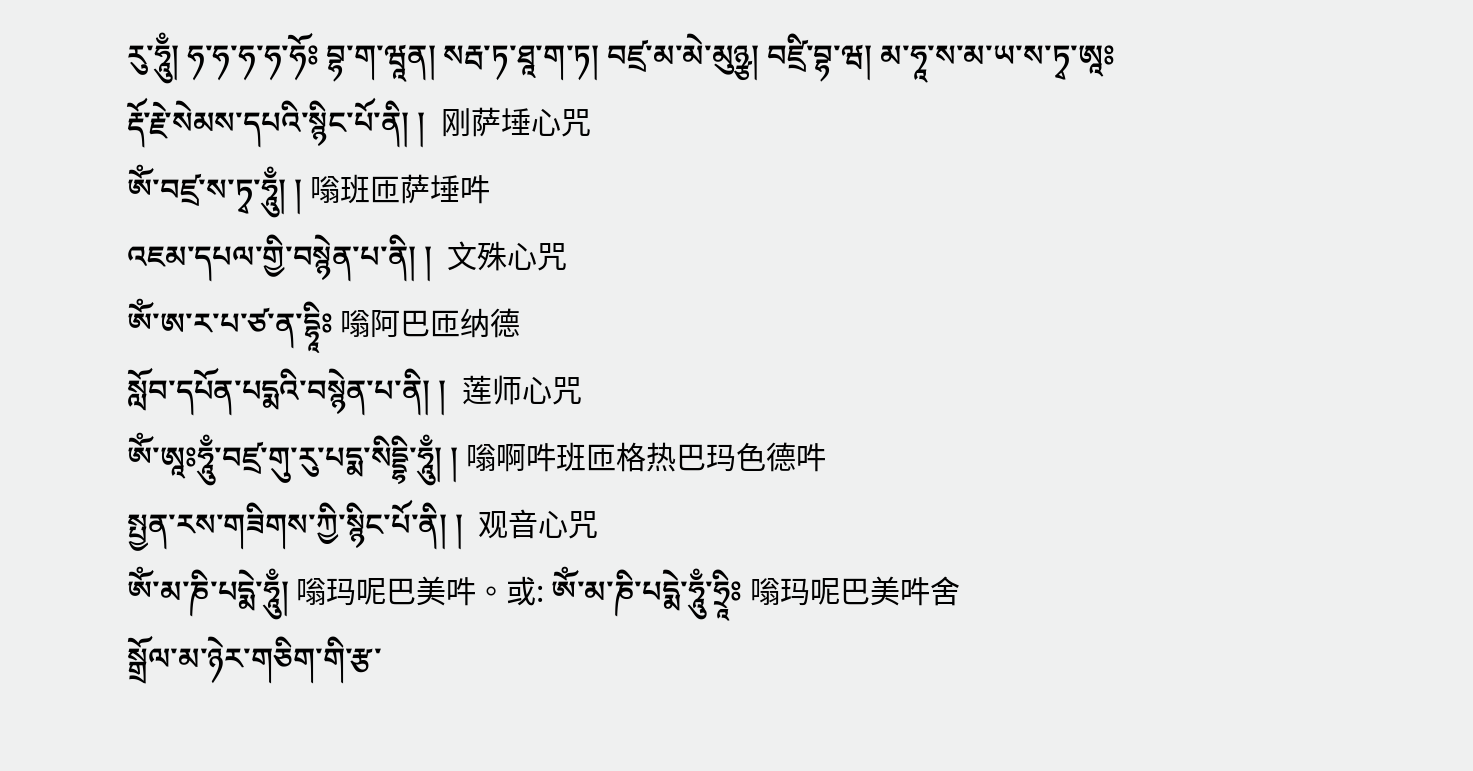རུ་ཧཱུྃ། ཧ་ཧ་ཧ་ཧ་ཧོཿ བྷ་ག་ཝཱན། སརྦ་ཏ་ཐཱ་ག་ཏ། བཛྲ་མ་མེ་མུཉྩ། བཛྲི་བྷ་ཝ། མ་ཧཱ་ས་མ་ཡ་ས་ཏྭ་ཨཱཿ
རྡོ་རྗེ་སེམས་དཔའི་སྙིང་པོ་ནི། །  刚萨埵心咒
ཨོཾ་བཛྲ་ས་ཏྭ་ཧཱུྃ། ། 嗡班匝萨埵吽
འཇམ་དཔལ་གྱི་བསྙེན་པ་ནི། །  文殊心咒
ཨོཾ་ཨ་ར་པ་ཙ་ན་དྷཱིཿ 嗡阿巴匝纳德
སློབ་དཔོན་པདྨའི་བསྙེན་པ་ནི། །  莲师心咒
ཨོཾ་ཨཱཿཧཱུྃ་བཛྲ་གུ་རུ་པདྨ་སིདྡྷི་ཧཱུྃ། ། 嗡啊吽班匝格热巴玛色德吽
སྤྱན་རས་གཟིགས་ཀྱི་སྙིང་པོ་ནི། །  观音心咒
ཨོཾ་མ་ཎི་པདྨེ་ཧཱུྃ། 嗡玛呢巴美吽。或: ཨོཾ་མ་ཎི་པདྨེ་ཧཱུྃ་ཧྲཱིཿ 嗡玛呢巴美吽舍
སྒྲོལ་མ་ཉེར་གཅིག་གི་རྩ་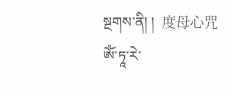སྔགས་ནི། །  度母心咒
ཨོཾ་ཏཱ་རེ་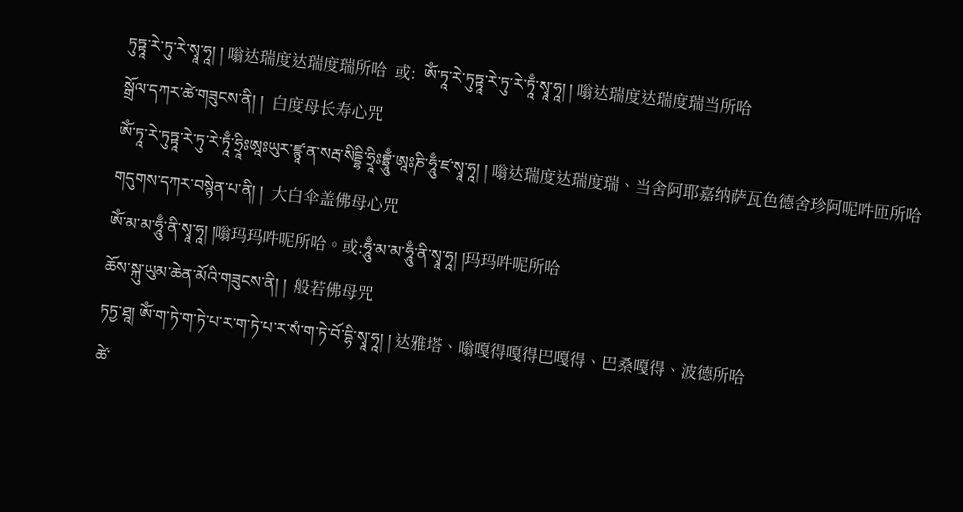ཏུཏྟཱ་རེ་ཏུ་རེ་སྭཱ་ཧཱ། ། 嗡达瑞度达瑞度瑞所哈  或:  ཨོཾ་ཏཱ་རེ་ཏུཏྟཱ་རེ་ཏུ་རེ་ཏཱྃ་སྭཱ་ཧཱ། ། 嗡达瑞度达瑞度瑞当所哈
སྒྲོལ་དཀར་ཚེ་གཟུངས་ནི། །  白度母长寿心咒
ཨོཾ་ཏཱ་རེ་ཏུཏྟཱ་རེ་ཏུ་རེ་ཏཱྃ་ཧྲཱིཿཨཱཿཡུར་ཛྙཱ་ན་སརྦ་སིདྡྷི་ཧྲཱིཿབྷྲཱུྃ་ཨཱཿཎི་ཧཱུྃ་ཛ་སྭཱ་ཧཱ། ། 嗡达瑞度达瑞度瑞、当舍阿耶嘉纳萨瓦色德舍珍阿呢吽匝所哈
གདུགས་དཀར་བསྙེན་པ་ནི། །  大白伞盖佛母心咒
ཨོཾ་མ་མ་ཧཱུྃ་ནི་སྭཱ་ཧཱ། །嗡玛玛吽呢所哈。或:ཧཱུྃ་མ་མ་ཧཱུྃ་ནི་སྭཱ་ཧཱ། །玛玛吽呢所哈
ཆོས་སྐུ་ཡུམ་ཆེན་མོའི་གཟུངས་ནི། །  般若佛母咒
ཏཏྱ་ཐཱ། ཨོཾ་ག་ཏེ་ག་ཏེ་པ་ར་ག་ཏེ་པ་ར་སཾ་ག་ཏེ་བོ་དྷི་སྭཱ་ཧཱ། ། 达雅塔、嗡嘎得嘎得巴嘎得、巴桑嘎得、波德所哈
ཚེ་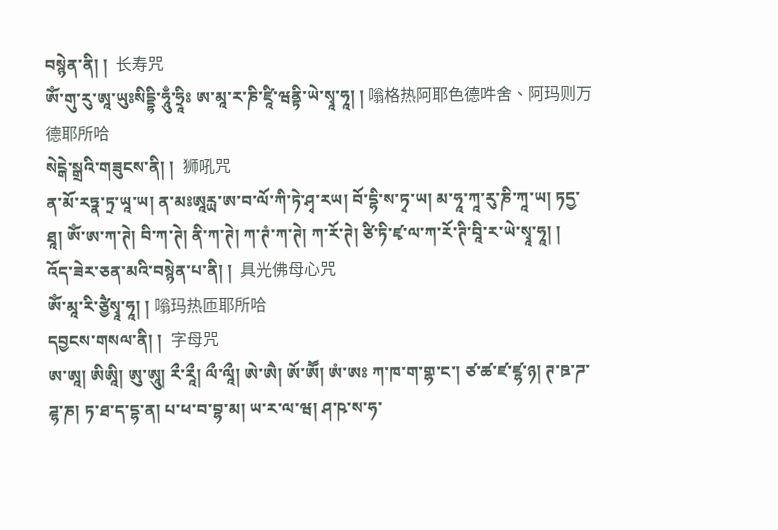བསྙེན་ནི། །  长寿咒
ཨོཾ་གུ་རུ་ཨཱ་ཡུཿསིདྡྷི་ཧཱུྃ་ཧྲཱིཿ ཨ་མཱ་ར་ཎི་ཛཱི་ཝནྟི་ཡེ་སྭཱ་ཧཱ། ། 嗡格热阿耶色德吽舍、阿玛则万德耶所哈
སེངྒེ་སྒྲའི་གཟུངས་ནི། །  狮吼咒
ན་མོ་རཏྣ་ཏྲ་ཡཱ་ཡ། ན་མཿཨཱརྻ་ཨ་བ་ལོ་ཀི་ཏེ་ཤྭ་རཡ། བོ་དྷི་ས་ཏྭ་ཡ། མ་ཧཱ་ཀཱ་རུ་ཎི་ཀཱ་ཡ། ཏདྱ་ཐཱ། ཨོཾ་ཨ་ཀ་ཊེ། བི་ཀ་ཊེ། ནི་ཀ་ཊེ། ཀ་ཊཾ་ཀ་ཊེ། ཀ་རོ་ཊེ། ཙི་ཏི་ཛྭ་ལ་ཀ་རོ་ཊི་བཱི་ར་ཡེ་སྭཱ་ཧཱ། །
འོད་ཟེར་ཅན་མའི་བསྙེན་པ་ནི། །  具光佛母心咒
ཨོཾ་མཱ་རི་ཙྱཻསྭཱ་ཧཱ། ། 嗡玛热匝耶所哈
དབྱངས་གསལ་ནི། །  字母咒
ཨ་ཨཱ། ཨིཨཱི། ཨུ་ཨཱུ། རྀ་རཱྀ། ལྀ་ལཱྀ། ཨེ་ཨཻ། ཨོ་ཨཽ། ཨཾ་ཨཿ ཀ་ཁ་ག་གྷ་ང་། ཙ་ཚ་ཛ་ཛྷ་ཉ། ཊ་ཋ་ཌ་ཌྷ་ཎ། ཏ་ཐ་ད་དྷ་ན། པ་ཕ་བ་བྷ་མ། ཡ་ར་ལ་ཝ། ཤ་ཥ་ས་ཧ་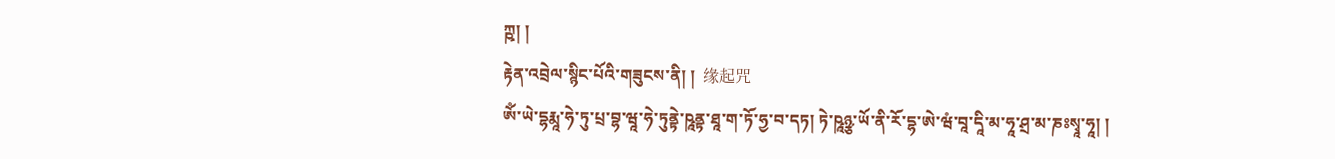ཀྵ། །
རྟེན་འབྲེལ་སྙིང་པོའི་གཟུངས་ནི། །  缘起咒
ཨོཾ་ཡེ་དྷརྨཱ་ཧེ་ཏུ་པྲ་བྷ་ཝཱ་ཧེ་ཏུནྟེ་ཥཱནྟ་ཐཱ་ག་ཏོ་ཧྱ་བ་དཏ། ཏེ་ཥཱཉྩ་ཡོ་ནི་རོ་དྷ་ཨེ་ཝཾ་བཱ་དཱི་མ་ཧཱ་ཤྲ་མ་ཎཿསྭཱ་ཧཱ། །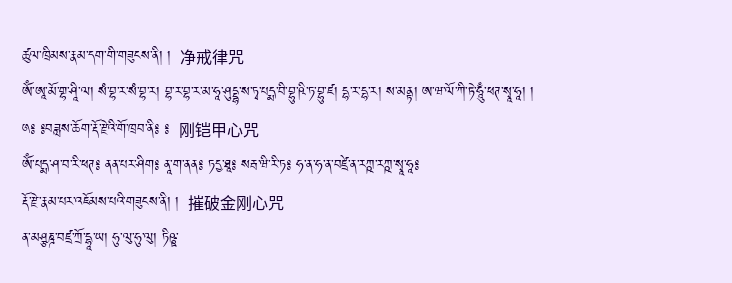ཚུལ་ཁྲིམས་རྣམ་དག་གི་གཟུངས་ནི། །  净戒律咒
ཨོཾ་ཨཱ་མོ་གྷ་ཤཱི་ལ། སཾ་བྷ་ར་སཾ་བྷ་ར། བྷ་ར་བྷ་ར་མ་ཧཱ་ཤུདྡྷ་ས་ཏྭ་པདྨ་བི་བྷུ་ཥི་ཏ་བྷུ་ཛ། དྷ་ར་དྷ་ར། ས་མནྟ། ཨ་ཝ་ལོ་ཀི་ཏེ་ཧཱུྃ་ཕཊ་སྭཱ་ཧཱ། །
༁༔ ༔བཟླས་ཆོག་རྡོ་རྫེའི་གོ་ཁྲབ་ནི༔ ༔  刚铠甲心咒
ཨོཾ་པདྨ་ཤ་བ་རི་ཕཊ༔ ནན་པར་ཤིག༔ ནཱ་ག་ནན༔ ཏདྱ་ཐཱ༔ སརྦ་ཝི་རི་ཏ༔ ཧ་ན་ཧ་ན་བཛྲེ་ན་རཀྵ་རཀྵ་སྭཱ་ཧཱ༔
རྡོ་རྫེ་རྣམ་པར་འཇོམས་པའི་གཟུངས་ནི། །  摧破金刚心咒
ན་མཤྩཎྜ་བཛྲ་ཀྲོ་དྷཱ་ཡ། ཧུ་ལུ་ཧུ་ལུ། ཏིཥྛ་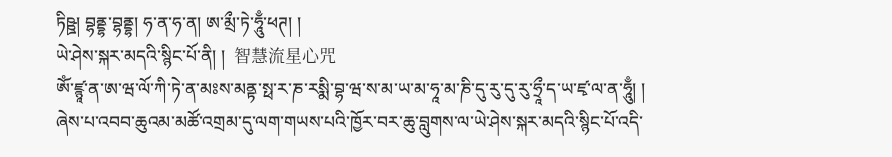ཏིཥྛ། བྷནྡྷ་བྷནྡྷ། ཧ་ན་ཧ་ན། ཨ་མྲྀ་ཏེ་ཧཱུྃ་ཕཊ། །
ཡེ་ཤེས་སྐར་མདའི་སྙིང་པོ་ནི། །  智慧流星心咒
ཨོཾ་ཛྙཱ་ན་ཨ་ཝ་ལོ་ཀི་ཏེ་ན་མཿས་མནྟ་སྥ་ར་ཎ་རསྨི་བྷ་ཝ་ས་མ་ཡ་མ་ཧཱ་མ་ཎི་དུ་རུ་དུ་རུ་ཧྲཱྀ་ད་ཡ་ཛྭ་ལ་ན་ཧཱུྃ། །
ཞེས་པ་འབབ་ཆུའམ་མཚོ་འགྲམ་དུ་ལག་གཡས་པའི་ཁྱོར་བར་ཆུ་བླུགས་ལ་ཡེ་ཤེས་སྐར་མདའི་སྙིང་པོ་འདི་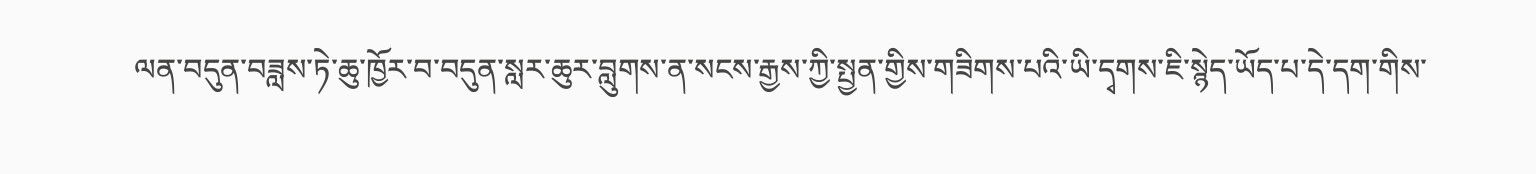ལན་བདུན་བཟླས་ཏེ་ཆུ་ཁྱོར་བ་བདུན་སླར་ཆུར་བླུགས་ན་སངས་རྒྱས་ཀྱི་སྤྱན་གྱིས་གཟིགས་པའི་ཡི་དྭགས་ཇི་སྙེད་ཡོད་པ་དེ་དག་གིས་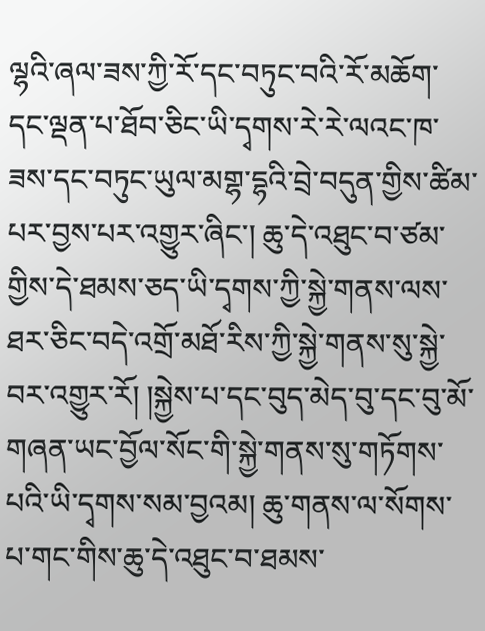ལྷའི་ཞལ་ཟས་ཀྱི་རོ་དང་བཏུང་བའི་རོ་མཆོག་དང་ལྡན་པ་ཐོབ་ཅིང་ཡི་དྭགས་རེ་རེ་ལའང་ཁ་ཟས་དང་བཏུང་ཡུལ་མགྷ་དྷའི་བྲེ་བདུན་གྱིས་ཚིམ་པར་བྱས་པར་འགྱུར་ཞིང་། ཆུ་དེ་འཐུང་བ་ཙམ་གྱིས་དེ་ཐམས་ཅད་ཡི་དྭགས་ཀྱི་སྐྱེ་གནས་ལས་ཐར་ཅིང་བདེ་འགྲོ་མཐོ་རིས་ཀྱི་སྐྱེ་གནས་སུ་སྐྱེ་བར་འགྱུར་རོ། །སྐྱེས་པ་དང་བུད་མེད་བུ་དང་བུ་མོ་གཞན་ཡང་བྱོལ་སོང་གི་སྐྱེ་གནས་སུ་གཏོགས་པའི་ཡི་དྭགས་སམ་བྱའམ། ཆུ་གནས་ལ་སོགས་པ་གང་གིས་ཆུ་དེ་འཐུང་བ་ཐམས་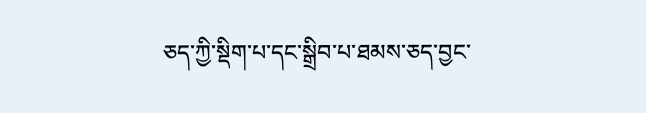ཅད་ཀྱི་སྡིག་པ་དང་སྒྲིབ་པ་ཐམས་ཅད་བྱང་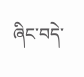ཞིང་བདེ་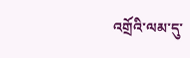འགྲོའི་ལམ་དུ་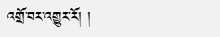འགྲོ་བར་འགྱུར་རོ། །